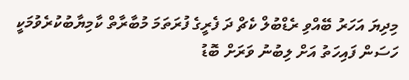މިދިޔަ އަހަރު ބޭއްވި ރެޑްބުލް ކެޗް ދަ ފެރީގެ ފުރަތަމަ މުބާރާތް ކާމިޔާބުކުރެވުމަކީ ހަސަން ފައިހަތު އަށް ލިބުނު ވަރަށް ބޮޑު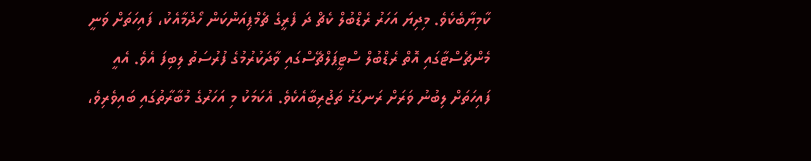ކާމިޔާބެކެވެ. މިދިޔަ އަހަރު ރެޑްބުލް ކެޗް ދަ ފެރީގެ ޗެމްޕިއަންކަން ހޯދުމާއެކު، ފައިހަތަށް ވަނީ މެންޗެސްޓާގައި އޮތް ރެޑްބުލް ސްޓީޕަލްޗޭސްގައި ވާދަކުރުމުގެ ފުރުސަތު ލިބިފަ އެވެ. އެއީ ފައިހަތަށް ލިބުނު ވަރަށް ރަނގަޅު ތަޖުރިބާއެކެވެ. އެކަމަކު މި އަހަރުގެ މުބާރާތުގައި ބައިވެރިވެ،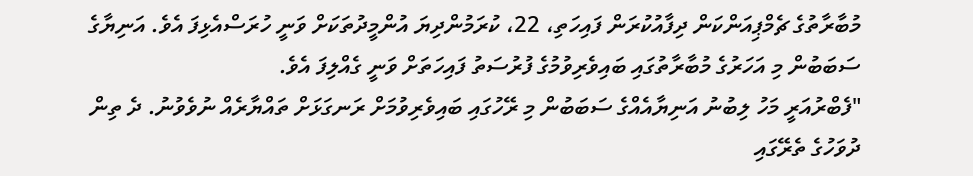މުބާރާތުގެ ޗެމްޕިއަންކަން ދިފާއުކުރަން ފައިހަތި، 22، ކުރަމުންދިޔަ އުންމީދުތަކަށް ވަނީ ހުރަސްއެޅިފަ އެވެ. އަނިޔާގެ ސަބަބުން މި އަހަރުގެ މުބާރާތުގައި ބައިވެރިވުމުގެ ފުރުސަތު ފައިހަތަށް ވަނީ ގެއްލިފަ އެވެ.
"ފެބްރުއަރީ މަހު ލިބުނު އަނިޔާއެއްގެ ސަބަބުން މި ރޭހުގައި ބައިވެރިވުމަށް ރަނގަޅަށް ތައްޔާރެއް ނުވެވުނު. ދެ ތިން ދުވަހުގެ ތެރޭގައި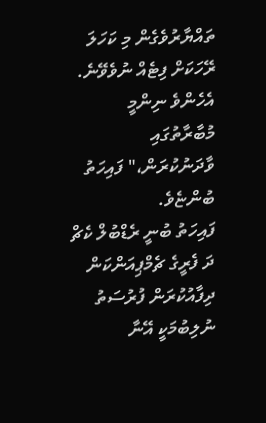ތައްޔާރުވެގެން މި ކަހަލަ ރޭހަކަށް ފިޓެއް ނުވެވޭނެ. އެހެންވެ ނިންމީ މުބާރާތުގައި ވާދަނުކުރަން،" ފައިހަތު ބުންޏެވެ.
ފައިހަތު ބުނީ ރެޑްބުލް ކެޗް ދަ ފެރީގެ ޗެމްޕިއަންކަން ދިފާއުކުރަން ފުރުސަތު ނުލިބުމަކީ އޭނާ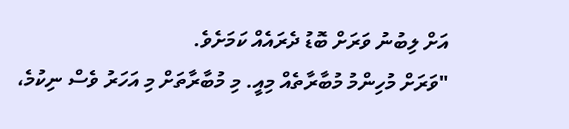އަށް ލިބުނު ވަރަށް ބޮޑު ދެރައެއް ކަމަށެވެ.
"ވަރަށް މުހިންމު މުބާރާތެއް މިއީ. މި މުބާރާތަށް މި އަހަރު ވެސް ނިކުމެ،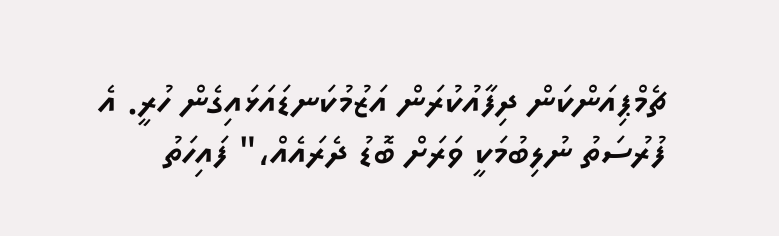ޗެމްޕިއަންކަން ދިފާއުކުރަން އަޒުމުކަނޑައަޅައިގެން ހުރީ. އެ ފުރުސަތު ނުލިބުމަކީ ވަރަށް ބޮޑު ދެރައެއް،" ފައިހަތު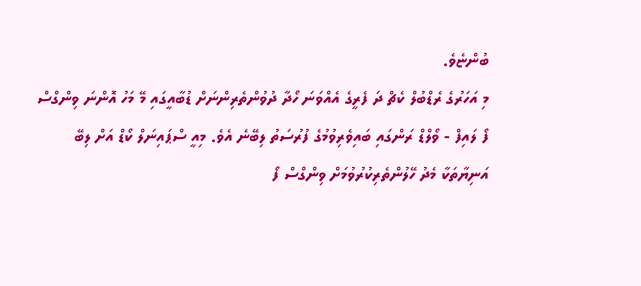ބުންޏެވެ.
މި އަހަރުގެ ރެޑްބުލް ކެޗް ދަ ފެރީގެ އެއްވަނަ ހޯދާ ދުވުންތެރިންނަށް ޑުބާއީގައި މޭ މަހު އޮންނަ ވިންގްސް ފޯ ލައިފް - ވޯލްޑް ރަންގައި ބައިވެރިވުމުގެ ފުރުސަތު ލިބޭނެ އެވެ. މިއީ ސްޕައިނަލް ކޯޑް އަށް ލިބޭ އަނިޔާތަކާ މެދު ހޭލުންތެރިކުރުވުމަށް ވިންގްސް ފޯ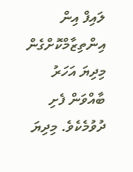ލައިފް އިން އިންތިޒާމްކޮށްގެން މިދިޔަ އަހަރު ބާއްވަން ފެށި ދުވުމެކެވެ. މިދިޔަ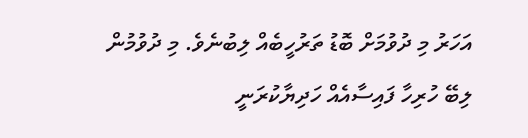އަހަރު މި ދުވުމަށް ބޮޑު ތަރުހީބެއް ލިބުނެވެ. މި ދުވުމުން ލިބޭ ހުރިހާ ފައިސާއެއް ހަދިޔާކުރަނީ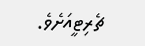ޗެރިޓީއަށެވެ.